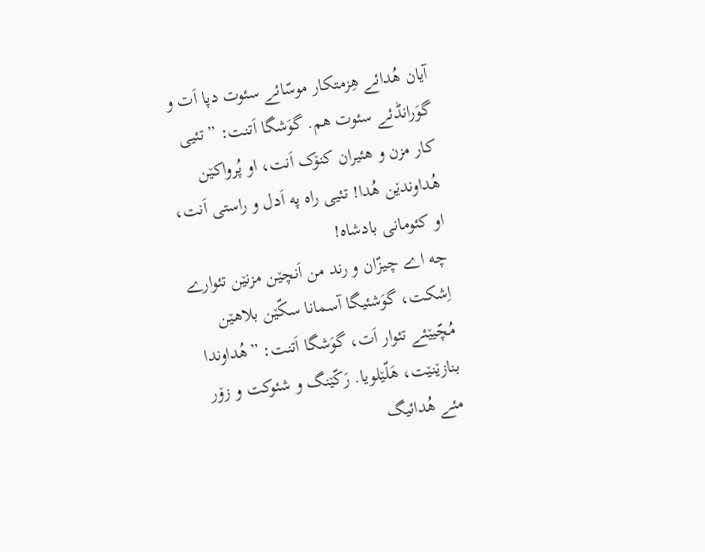آیان هُدائے هِزمتکار موسّائے سئوت دپا اَت و گوَرانڈئے سئوت هم. گوَشگا اَتنت: ”تئیی کار مزن و هئیران کنۆک اَنت، او پُرواکێن هُداوندێن هُدا! تئیی راه په اَدل و راستی اَنت، او کئومانی بادشاه!
چه اے چیزّان و رند من اَنچێن مزنێن تئوارے اِشکت، گوَشئیگا آسمانا سکّێن بلاهێن مُچّیێئے تئوار اَت، گوَشگا اَتنت: ”هُداوندا بنازێنێت، هَلّێلویا. رَکّێنگ و شئوکت و زۆر مئے هُدائیگ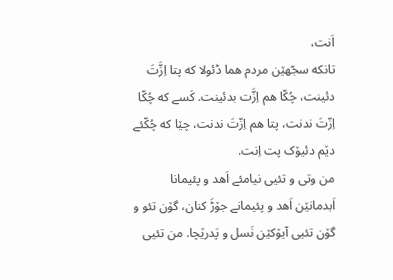اَنت،
تانکه سجّهێن مردم هما ڈئولا که پتا اِزَّتَ دئینت، چُکّا هم اِزَّت بدئینت. کَسے که چُکّا اِزّتَ ندنت، پتا هم اِزّتَ ندنت، چێا که چُکّئے دێم دئیۆک پت اِنت.
من وتی و تئیی نیامئے اَهد و پئیمانا اَبدمانێن اَهد و پئیمانے جۆڑَ کنان، گۆن تئو و گۆن تئیی آیۆکێن نَسل و پَدرێچا. من تئیی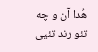هُدا آن و چه تئو رند تئیی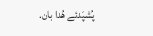پُشپَدئے هُدا بان.